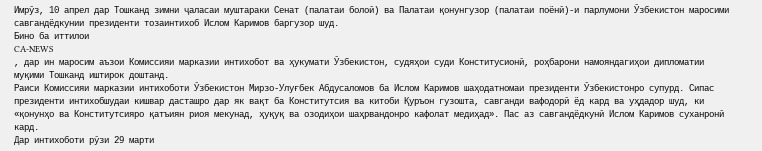Имрӯз, 10 апрел дар Тошканд зимни ҷаласаи муштараки Сенат (палатаи болоӣ) ва Палатаи қонунгузор (палатаи поёнӣ)-и парлумони Ӯзбекистон маросими савгандёдкунии президенти тозаинтихоб Ислом Каримов баргузор шуд.
Бино ба иттилои
CA-NEWS
, дар ин маросим аъзои Комиссияи марказии интихобот ва ҳукумати Ӯзбекистон, судяҳои суди Конститусионӣ, роҳбарони намояндагиҳои дипломатии муқими Тошканд иштирок доштанд.
Раиси Комиссияи марказии интихоботи Ӯзбекистон Мирзо-Улуғбек Абдусаломов ба Ислом Каримов шаҳодатномаи президенти Ӯзбекистонро супурд. Сипас президенти интихобшудаи кишвар дасташро дар як вақт ба Конститутсия ва китоби Қуръон гузошта, савганди вафодорӣ ёд кард ва уҳдадор шуд, ки «қонунҳо ва Конститутсияро қатъиян риоя мекунад, ҳуқуқ ва озодиҳои шаҳрвандонро кафолат медиҳад». Пас аз савгандёдкунӣ Ислом Каримов суханронӣ кард.
Дар интихоботи рӯзи 29 марти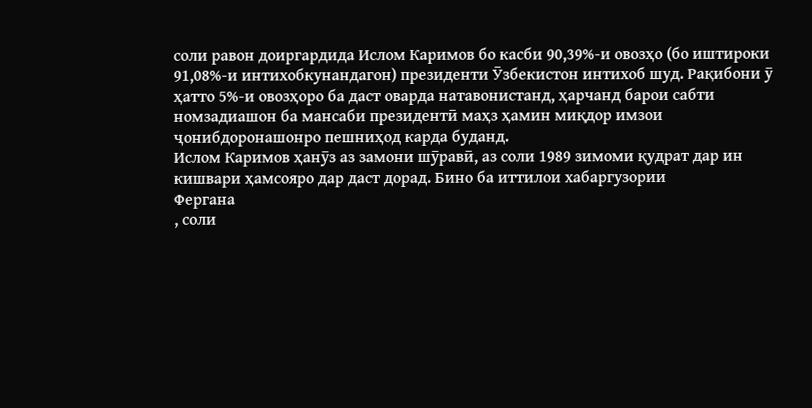соли равон доиргардида Ислом Каримов бо касби 90,39%-и овозҳо (бо иштироки 91,08%-и интихобкунандагон) президенти Ӯзбекистон интихоб шуд. Рақибони ӯ ҳатто 5%-и овозҳоро ба даст оварда натавонистанд, ҳарчанд барои сабти номзадиашон ба мансаби президентӣ маҳз ҳамин миқдор имзои ҷонибдоронашонро пешниҳод карда буданд.
Ислом Каримов ҳанӯз аз замони шӯравӣ, аз соли 1989 зимоми қудрат дар ин кишвари ҳамсояро дар даст дорад. Бино ба иттилои хабаргузории
Фергана
, соли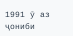1991 ӯ аз ҷониби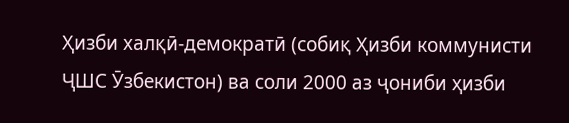Ҳизби халқӣ-демократӣ (собиқ Ҳизби коммунисти ҶШС Ӯзбекистон) ва соли 2000 аз ҷониби ҳизби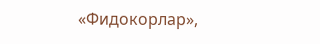«Фидокорлар»,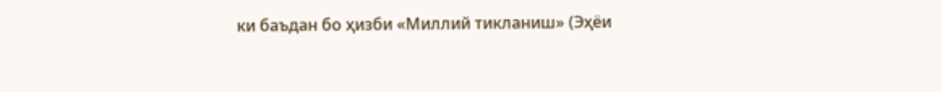ки баъдан бо ҳизби «Миллий тикланиш» (Эҳёи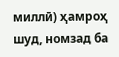миллӣ) ҳамроҳ шуд, номзад ба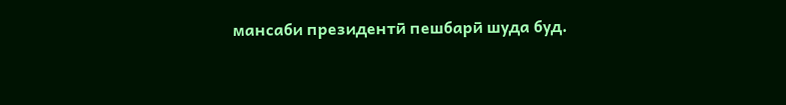мансаби президентӣ пешбарӣ шуда буд.